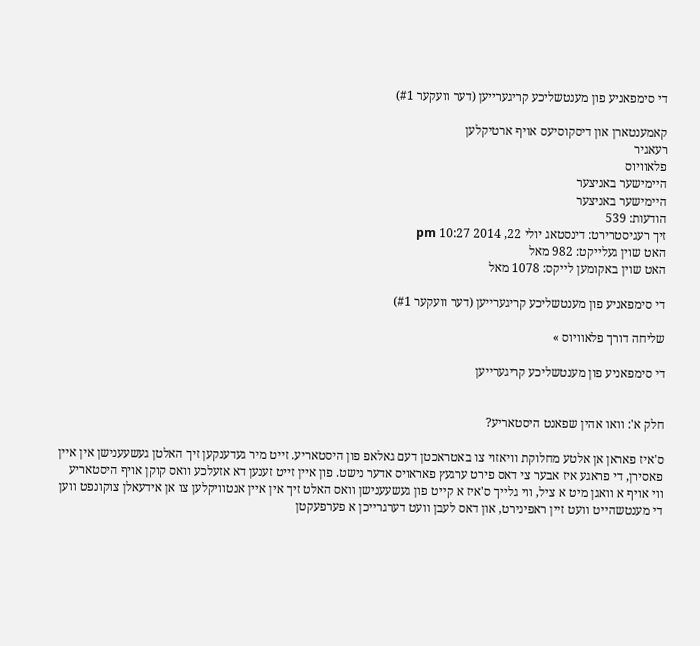די סימפאניע פון מענטשליכע קריגערייען (דער וועקער #1)

קאמענטארן און דיסקוסיעס אויף ארטיקלען
רעאגיר
פלאוויוס
היימישער באניצער
היימישער באניצער
הודעות: 539
זיך רעגיסטרירט: דינסטאג יולי 22, 2014 10:27 pm
האט שוין געלייקט: 982 מאל
האט שוין באקומען לייקס: 1078 מאל

די סימפאניע פון מענטשליכע קריגערייען (דער וועקער #1)

שליחה דורך פלאוויוס »

די סימפאניע פון מענטשליכע קריגערייען


חלק א': וואו אהין שפאנט היסטאריע?

ס'איז פאראן אן אלטע מחלוקת וויאזוי צו באטראכטן דעם גאלאפ פון היסטאריע. זייט מיר געדענקען זיך האלטן געשעענישן אין איין פאסירן, די פראגע איז אבער צי דאס פירט ערגעץ פאראויס אדער נישט. פון איין זייט זענען דא אזעלכע וואס קוקן אויף היסטאריע ווי אויף א וואגן מיט א ציל, ווי גלייך ס'איז א קייט פון געשעענישן וואס האלט זיך אין איין אנטוויקלען צו אן אידעאלן צוקונפט ווען די מענטשהייט וועט זיין ראפינירט, און דאס לעבן וועט דערגרייכן א פערפעקטן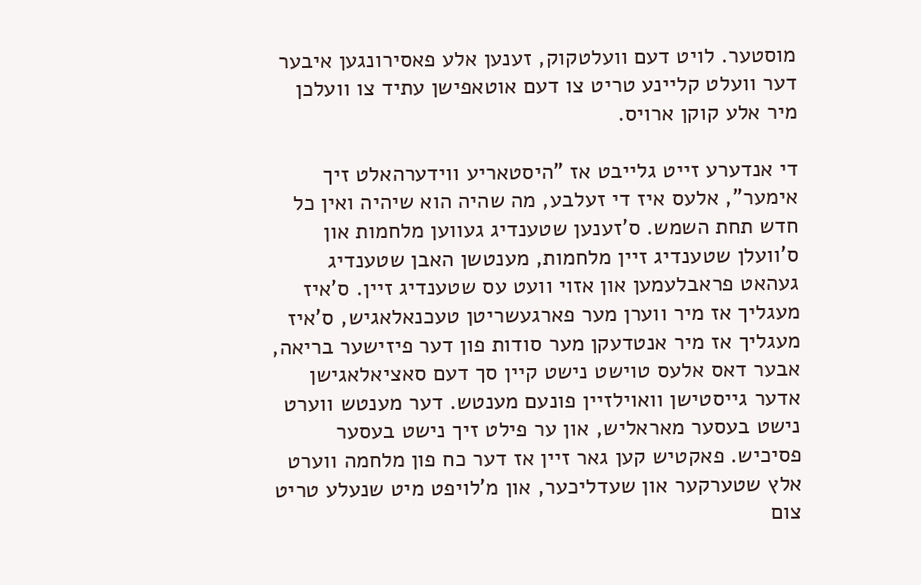מוסטער. לויט דעם וועלטקוק, זענען אלע פאסירונגען איבער דער וועלט קליינע טריט צו דעם אוטאפישן עתיד צו וועלכן מיר אלע קוקן ארויס.

די אנדערע זייט גלייבט אז "היסטאריע ווידערהאלט זיך אימער", אלעס איז די זעלבע, מה שהיה הוא שיהיה ואין כל חדש תחת השמש. ס'זענען שטענדיג געווען מלחמות און ס'וועלן שטענדיג זיין מלחמות, מענטשן האבן שטענדיג געהאט פראבלעמען און אזוי וועט עס שטענדיג זיין. ס'איז מעגליך אז מיר ווערן מער פארגעשריטן טעכנאלאגיש, ס'איז מעגליך אז מיר אנטדעקן מער סודות פון דער פיזישער בריאה, אבער דאס אלעס טוישט נישט קיין סך דעם סאציאלאגישן אדער גייסטישן וואוילזיין פונעם מענטש. דער מענטש ווערט נישט בעסער מאראליש, און ער פילט זיך נישט בעסער פסיכיש. פאקטיש קען גאר זיין אז דער כח פון מלחמה ווערט אלץ שטערקער און שעדליכער, און מ'לויפט מיט שנעלע טריט צום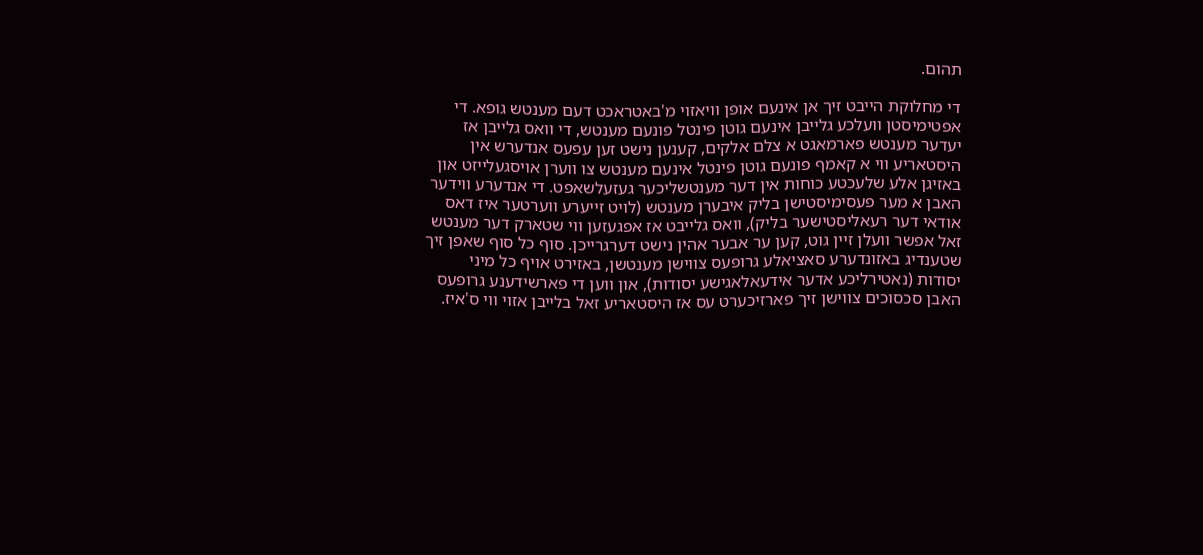תהום.

די מחלוקת הייבט זיך אן אינעם אופן וויאזוי מ'באטראכט דעם מענטש גופא. די אפטימיסטן וועלכע גלייבן אינעם גוטן פינטל פונעם מענטש, די וואס גלייבן אז יעדער מענטש פארמאגט א צלם אלקים, קענען נישט זען עפעס אנדערש אין היסטאריע ווי א קאמף פונעם גוטן פינטל אינעם מענטש צו ווערן אויסגעלייזט און באזיגן אלע שלעכטע כוחות אין דער מענטשליכער געזעלשאפט. די אנדערע ווידער האבן א מער פעסימיסטישן בליק איבערן מענטש (לויט זייערע ווערטער איז דאס אודאי דער רעאליסטישער בליק), וואס גלייבט אז אפגעזען ווי שטארק דער מענטש זאל אפשר וועלן זיין גוט, קען ער אבער אהין נישט דערגרייכן. סוף כל סוף שאפן זיך שטענדיג באזונדערע סאציאלע גרופעס צווישן מענטשן, באזירט אויף כל מיני יסודות (נאטירליכע אדער אידעאלאגישע יסודות), און ווען די פארשידענע גרופעס האבן סכסוכים צווישן זיך פארזיכערט עס אז היסטאריע זאל בלייבן אזוי ווי ס'איז.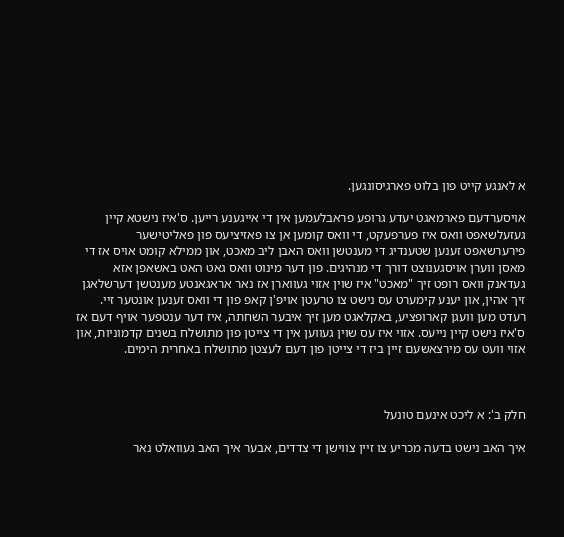א לאנגע קייט פון בלוט פארגיסונגען.

אויסערדעם פארמאגט יעדע גרופע פראבלעמען אין די אייגענע רייען. ס'איז נישטא קיין געזעלשאפט וואס איז פערפעקט, די וואס קומען אן צו פאזיציעס פון פאליטישער פירערשאפט זענען שטענדיג די מענטשן וואס האבן ליב מאכט, און ממילא קומט אויס אז די מאסן ווערן אויסגענוצט דורך די מנהיגים. פון דער מינוט וואס גאט האט באשאפן אזא געדאנק וואס רופט זיך "מאכט" איז שוין אזוי געווארן אז נאר אראגאנטע מענטשן דערשלאגן זיך אהין, און יענע קימערט עס נישט צו טרעטן אויפ'ן קאפ פון די וואס זענען אונטער זיי. רעדט מען וועגן קארופציע, באקלאגט מען זיך איבער השחתה, איז דער ענטפער אויף דעם אז ס'איז נישט קיין נייעס. אזוי איז עס שוין געווען אין די צייטן פון מתושלח בשנים קדמוניות, און אזוי וועט עס מירצאשעם זיין ביז די צייטן פון דעם לעצטן מתושלח באחרית הימים.



חלק ב': א ליכט אינעם טונעל

איך האב נישט בדעה מכריע צו זיין צווישן די צדדים, אבער איך האב געוואלט נאר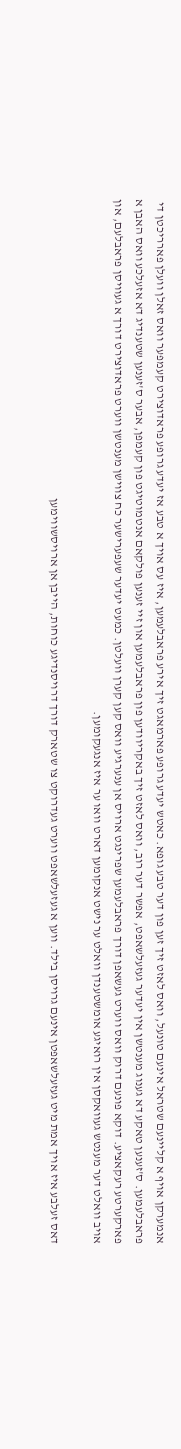אנמערקן אויף א קליינעם שטראל אינעם טונעל, וואס לאזט זיך זען פון דער טבע גופא. כאטש יעדע גרופע פארמאגט זיך אירע פראבלעמען, איז עס אויך א טבע אז יעדע גרופע פראדוצירט קעמפער וואס זאלן וועלן פארריכטן די פראבלעמען. ס'זענען טאקע דא גענוג מענטשן אין יעדער געזעלשאפט, אפשר דער רוב, וואס לאזט זיך באקריוודען פון פראבלעמען און זיי זענען פולקאם אנטמוטיגט פון קעמפן, אבער ס'זענען שטענדיג דא אזעלכע וואס האבן א פארקערטע רעקאציע. דוקא פונעם דרוק וואס ווערט געשאפן דורך פראבלעמען שפרינגט ארויס אן ענערגיע וואס קען קערן וועלטן. כמעט יעדער שעפערישער כח צווישן מענטשן ווערט פראדוצירט דורך א געוויסן פראבלעם, און אויב וואלט דער מענטש געוואקסן אין רואיגע אומשטענדן וואלט ער נישט אנקומען דארט וואו ער איז אנגעקומען.

דאס זעלבע איז אויך אמת מיט געזעלשאפטן אינעם גרויסן בילד. ווען א געזעלשאפט ווערט געדרוקט צו שטארק דורך דרויסנדיגע כוחות, הייבן אן ארויסשווימען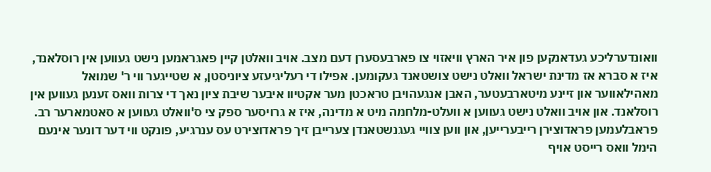וואונדערליכע געדאנקען פון איר הארץ וויאזוי צו פארבעסערן דעם מצב. אויב וואלטן קיין פאגראמען נישט געווען אין רוסלאנד, איז א סברא אז מדינת ישראל וואלט נישט צושטאנד געקומען. אפילו די רעליגיעזע ציוניסטן, א שטייגער ווי ר' שמואל מאהילאווער און זיינע מיטארבעטער, האבן אנגעהויבן טראכטן מער אקטיוו איבער שיבת ציון נאך די צרות וואס זענען געווען אין רוסלאנד. און אויב וואלט נישט געווען א וועלט-מלחמה מיט א מדינה, איז א גרויסער ספק צי ס'וואלט געווען א סאטמארער רב. פראבלעמען פראדוצירן רייבערייען, און ווען צוויי געגנשטאנדן צערייבן זיך פראדוצירט עס ענרגיע, פונקט ווי דער דונער אינעם הימל וואס רייסט אויף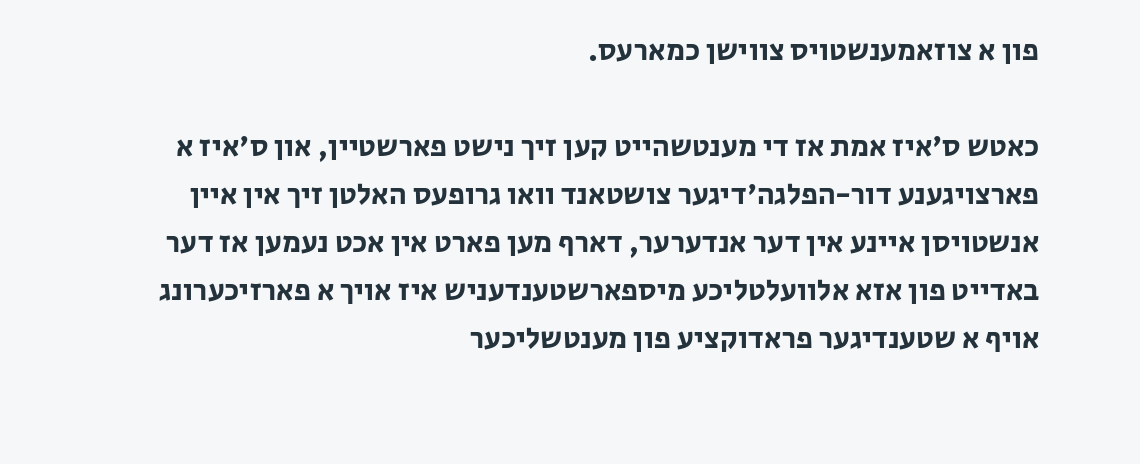פון א צוזאמענשטויס צווישן כמארעס.

כאטש ס'איז אמת אז די מענטשהייט קען זיך נישט פארשטיין, און ס'איז א פארצויגענע דור-הפלגה'דיגער צושטאנד וואו גרופעס האלטן זיך אין איין אנשטויסן איינע אין דער אנדערער, דארף מען פארט אין אכט נעמען אז דער באדייט פון אזא אלוועלטליכע מיספארשטענדעניש איז אויך א פארזיכערונג אויף א שטענדיגער פראדוקציע פון מענטשליכער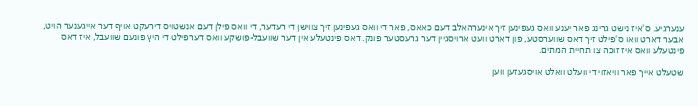ענערגיע. ס'איז נישט גרינג פאר יענע וואס געפינען זיך אינערהאלב דעם כאאס, פאר די וואס געפינען זיך צווישן די רעדער, די וואס פילן דעם אנשטויס דירעקט אויף דער אייגענער הויט, אבער דארט וואו ס'פילט זיך דאס שווערסטע, פון דארט וועט ארויסגיין דער גרעסטער פונק. דאס פינטעלע אין דער שוועבל-פושקע וואס דערפילט די היץ פונעם שוועבל, איז דאס פינטעלע וואס איז זוכה צו תחיית המתים.

שטעלט אייך פאר וויאזוי די וועלט וואלט אויסגעזען ווען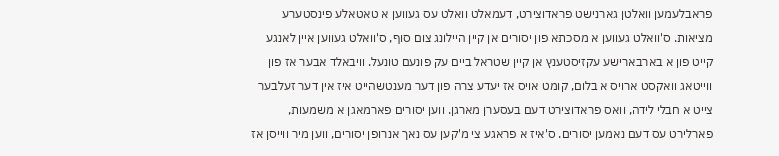פראבלעמען וואלטן גארנישט פראדוצירט, דעמאלט וואלט עס געווען א טאטאלע פינסטערע מציאות. ס'וואלט געווען א מסכתא פון יסורים אן קיין היילונג צום סוף, ס'וואלט געווען איין לאנגע קייט פון א בארבארישע עקזיסטענץ אן קיין שטראל ביים עק פונעם טונעל. וויבאלד אבער אז פון ווייטאג וואקסט ארויס א בלום, קומט אויס אז יעדע צרה פון דער מענטשהייט איז אין דער זעלבער צייט א חבלי לידה, וואס פראדוצירט דעם בעסערן מארגן. ווען יסורים פארמאגן א משמעות, פארלירט עס דעם נאמען יסורים. ס'איז א פראגע צי מ'קען עס נאך אנרופן יסורים, ווען מיר ווייסן אז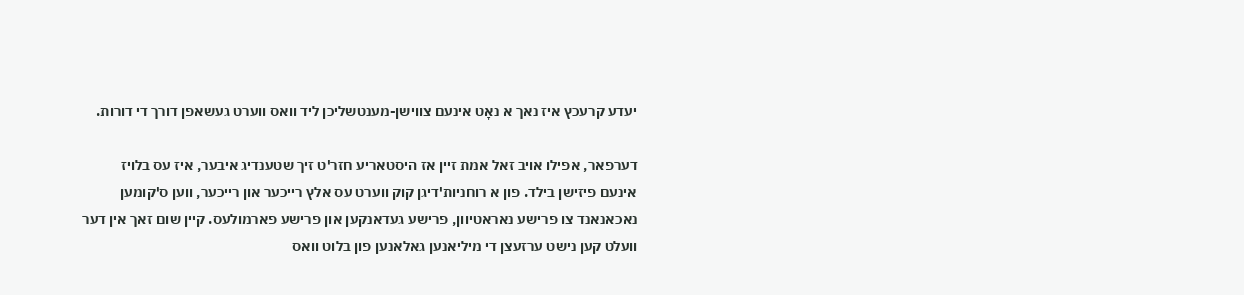יעדע קרעכץ איז נאך א נאָט אינעם צווישן-מענטשליכן ליד וואס ווערט געשאפן דורך די דורות.

דערפאר, אפילו אויב זאל אמת זיין אז היסטאריע חזר'ט זיך שטענדיג איבער, איז עס בלויז אינעם פיזישן בילד. פון א רוחניות'דיגן קוק ווערט עס אלץ רייכער און רייכער, ווען ס'קומען נאכאנאנד צו פרישע נאראטיוון, פרישע געדאנקען און פרישע פארמולעס. קיין שום זאך אין דער וועלט קען נישט ערזעצן די מיליאנען גאלאנען פון בלוט וואס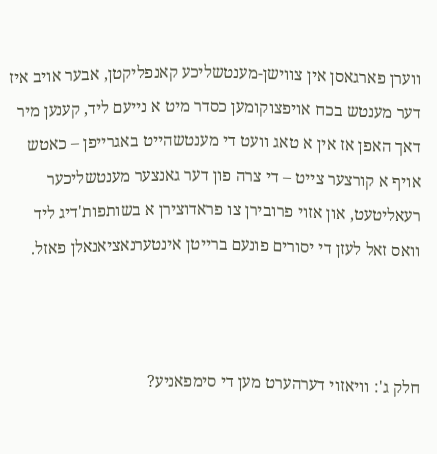ווערן פארגאסן אין צווישן-מענטשליכע קאנפליקטן, אבער אויב איז דער מענטש בכח אויפצוקומען כסדר מיט א נייעם ליד, קענען מיר דאך האפן אז אין א טאג וועט די מענטשהייט באגרייפן – כאטש אויף א קורצער צייט – די צרה פון דער גאנצער מענטשליכער רעאליטעט, און אזוי פרובירן צו פראדוצירן א בשותפות'דיג ליד וואס זאל לעזן די יסורים פונעם ברייטן אינטערנאציאנאלן פאזל.



חלק ג': וויאזוי דערהערט מען די סימפאניע?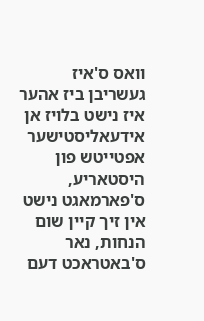וואס ס'איז געשריבן ביז אהער איז נישט בלויז אן אידעאליסטישער אפטייטש פון היסטאריע, ס'פארמאגט נישט אין זיך קיין שום הנחות, נאר ס'באטראכט דעם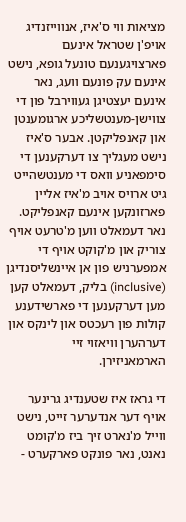מציאות ווי ס'איז, אנווייזנדיג אויפ'ן שטראל אינעם פארצויגענעם טונעל גופא, נישט אינעם עק פונעם וועג, נאר אינעם יעצטיגן געווירבל פון די צווישן-מענטשליכע ארגומענטן און קאנפליקטן. אבער ס'איז נישט מעגליך צו דערקענען די סימפאניע וואס די מענטשהייט גיט ארויס אויב מ'איז אליין פארזונקען אינעם קאנפליקט. נאר דעמאלט ווען מ'טרעט אויף צוריק און מ'קוקט אויף די אמפערניש פון אן איינשליסנדיגן (inclusive) בליק, דעמאלט קען מען דערקענען די פארשידענע קולות פון רעכטס און לינקס און דערהערן וויאזוי זיי הארמאניזירן.

די גראז איז שטענדיג גרינער אויף דער אנדערער זייט, נישט ווייל מ'נארט זיך ביז מ'קומט נאנט, נאר פונקט פארקערט -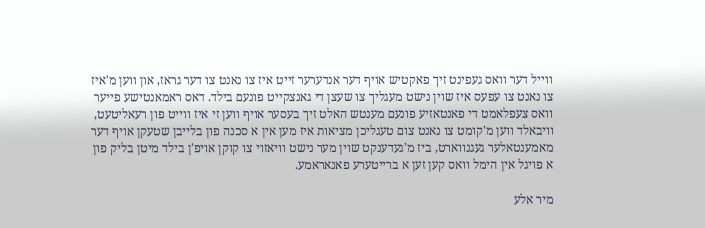ווייל דער וואס געפינט זיך פאקטיש אויף דער אנדערער זייט איז צו נאנט צו דער גראז, און ווען מ'איז צו נאנט צו עפעס איז שוין נישט מעגליך צו שעצן די גאנצקייט פונעם בילד. דאס ראמאנטישע פייער וואס צעפלאמט די פאנטאזיע פונעם מענטש האלט זיך בעסער אויף ווען זי איז ווייט פון רעאליטעט, וויבאלד ווען מ'קומט צו נאנט צום טעגליכן מציאות איז מען אין א סכנה פון בלייבן שטעקן אויף דער מאמענטאלער געגנווארט, ביז מ'געדענקט שוין מער נישט וויאזוי צו קוקן אויפ'ן בילד מיטן בליק פון א פויגל אין הימל וואס קען זען א ברייטערע פאנאראמע.

מיר אלע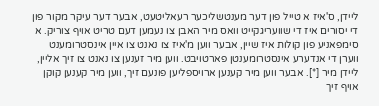ליידן, ס'איז א טייל פון דער מענטשליכער רעאליטעט, אבער דער עיקר מקור פון די יסורים איז די שוועריגקייט וואס מיר האבן צו נעמען דעם טריט אויף צוריק. א סימפאניע פון קולות איז שיין, אבער ווען מ'איז צו נאנט צו איין אינסטרומענט ווערן די אנדערע אינסטרומענטן פארטויבט. ווען מיר זענען צו נאנט צו זיך אליין, ליידן מיר [*]. אבער ווען מיר קענען ארויספליען פונעם זיך, ווען מיר קענען קוקן אויף זיך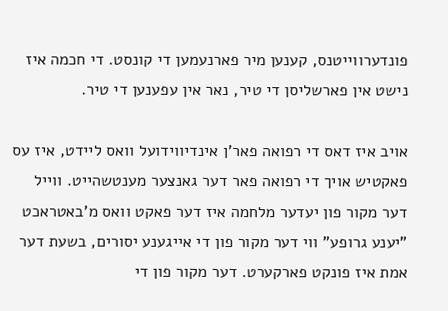פונדערווייטנס, קענען מיר פארנעמען די קונסט. די חכמה איז נישט אין פארשליסן די טיר, נאר אין עפענען די טיר.

אויב איז דאס די רפואה פאר'ן אינדיווידועל וואס ליידט, איז עס פאקטיש אויך די רפואה פאר דער גאנצער מענטשהייט. ווייל דער מקור פון יעדער מלחמה איז דער פאקט וואס מ'באטראכט "יענע גרופע" ווי דער מקור פון די אייגענע יסורים, בשעת דער אמת איז פונקט פארקערט. דער מקור פון די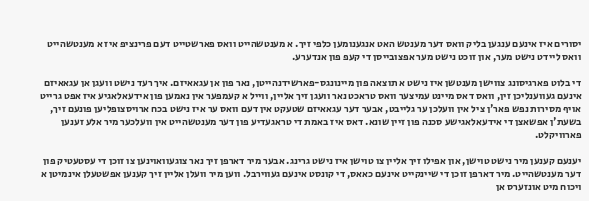יסורים איז אינעם ענגען בליק וואס דער מענטש האט אנגענומען כלפי זיך. א מענטשהייט וואס פארשטייט דעם פרינציפ איז א מענטשהייט וואס ליידט נישט מער, און זוכט נישט מער אפצובייסן די קעפ פון אנדערע.

די בלוט פארגיסונג צווישן מענטשן איז נישט א תוצאה פון מיינונגס-פארשידנהייטן, נאר פון אן עגאאיזם. איך רעד נישט וועגן אן עגאאיזם אינעם געווענליכן זין, וואס דאס מיינט עמיצער וואס טראכט נאר וועגן זיך אליין, ווייל א קעמפער אין נאמען פון אידעאלאגיע איז אפט גרייט אויף מסירות נפש פאר'ן ציל אין וועלכן ער גלייבט, אבער דער עגאאיזם שטעקט אין דעם וואס ער איז נישט בכח ארויסצופליען פונעם זיך, בשעת'ן אפשאצן די אידעאלאגישע סכנה פון זיין שונא. דאס איז באמת די טראגעדיע פון דער מענטשהייט אין וועלכער מיר אלע זענען פארוויקלט.

יענעם קענען מיר נישט טוישן, און אפילו זיך אליין צו טוישן איז נישט גרינג. אבער מיר דארפן זיך נאר צוגעוואוינען צו זוכן די עסטעטיק פון דער מענטשהייט. מיר דארפן זוכן די שיינקייט אינעם כאאס, די קונסט אינעם געווירבל. ווען מיר וועלן אליין זיך קענען אפשטעלן אינמיטן א ויכוח מיט אונזערס אן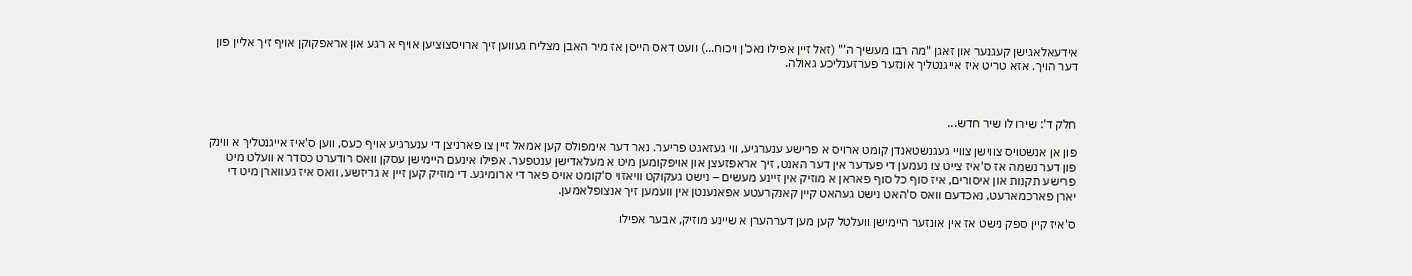אידעאלאגישן קעגנער און זאגן "מה רבו מעשיך ה'" (זאל זיין אפילו נאכ'ן ויכוח...) וועט דאס הייסן אז מיר האבן מצליח געווען זיך ארויסצוציען אויף א רגע און אראפקוקן אויף זיך אליין פון דער הויך. אזא טריט איז אייגנטליך אונזער פערזענליכע גאולה.



חלק ד': שירו לו שיר חדש...

פון אן אנשטויס צווישן צוויי געגנשטאנדן קומט ארויס א פרישע ענערגיע, ווי געזאגט פריער. נאר דער אימפולס קען אמאל זיין צו פארניצן די ענערגיע אויף כעס, ווען ס'איז אייגנטליך א ווינק פון דער נשמה אז ס'איז צייט צו נעמען די פעדער אין דער האנט, זיך אראפזעצן און אויפקומען מיט א מעלאדישן ענטפער. אפילו אינעם היימישן עסקן וואס רודערט כסדר א וועלט מיט פרישע תקנות און איסורים, איז סוף כל סוף פאראן א מוזיק אין זיינע מעשים – נישט געקוקט וויאזוי ס'קומט אויס פאר די ארומיגע. די מוזיק קען זיין א גריזשע, וואס איז געווארן מיט די יארן פארכמארעט, נאכדעם וואס ס'האט נישט געהאט קיין קאנקרעטע אפאנענטן אין וועמען זיך אנצופלאמען.

ס'איז קיין ספק נישט אז אין אונזער היימישן וועלטל קען מען דערהערן א שיינע מוזיק, אבער אפילו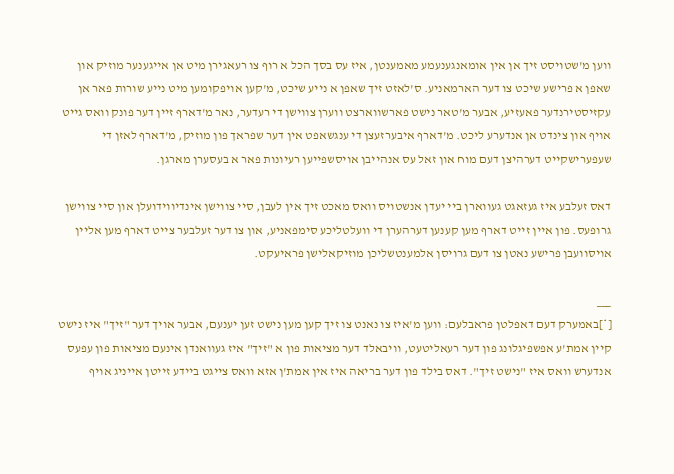ווען מ'שטויסט זיך אן אין אומאנגענעמע מאמענטן, איז עס בסך הכל א רוף צו רעאגירן מיט אן אייגענער מוזיק און שאפן א פרישע שיכט צו דער הארמאניע. ס'לאזט זיך שאפן א נייע שיכט, מ'קען אויפקומען מיט נייע שורות פאר אן עקזיסטירנדער פאעזיע, אבער מ'טאר נישט פארשווארצט ווערן צווישן די רעדער, נאר מ'דארף זיין דער פונק וואס גייט אויף און צינדט אן אנדערע ליכט. מ'דארף איבערזעצן די ענגשאפט אין דער שפראך פון מוזיק, מ'דארף לאזן די שעפערישקייט דערהיצן דעם מוח און זאל עס אנהייבן אויסשפייען רעיונות פאר א בעסערן מארגן.

דאס זעלבע איז געזאגט געווארן ביי יעדן אנשטויס וואס מאכט זיך אין לעבן, סיי צווישן אינדיווידועלן און סיי צווישן גרופעס. פון איין זייט דארף מען קענען דערהערן די וועלטליכע סימפאניע, און צו דער זעלבער צייט דארף מען אליין אויסוועבן פרישע נאטן צו דעם גרויסן אלמענטשליכן מוזיקאלישן פראיעקט.

___
[*]באמערק דעם דאפלטן פראבלעם: ווען מ'איז צו נאנט צו זיך קען מען נישט זען יענעם, אבער אויך דער "זיך" איז נישט קיין אמת'ע אפשפיגלונג פון דער רעאליטעט, וויבאלד דער מציאות פון א "זיך" איז געוואנדן אינעם מציאות פון עפעס אנדערש וואס איז "נישט זיך". דאס בילד פון דער בריאה איז אין אמת'ן אזא וואס צייגט ביידע זייטן אייניג אויף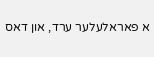א פאראלעלער ערד, און דאס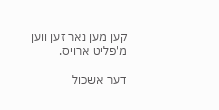קען מען נאר זען ווען מ'פליט ארויס.

דער אשכול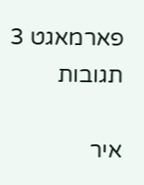פארמאגט 3 תגובות

איר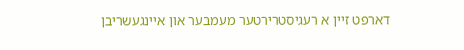דארפט זיין א רעגיסטרירטער מעמבער און איינגעשריבן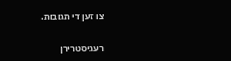צו זען די תגובות.


רעגיסטרירן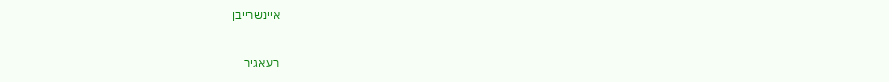איינשרייבן

רעאגיר